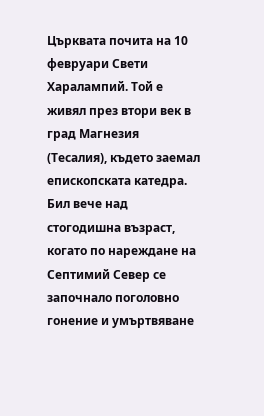Църквата почита на 10 февруари Свети Харалампий. Той е живял през втори век в град Магнезия (Тесалия), където заемал епископската катедра. Бил вече над стогодишна възраст, когато по нареждане на Септимий Север се започнало поголовно гонение и умъртвяване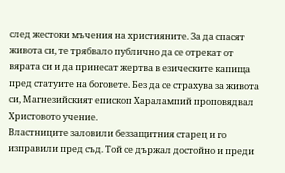след жестоки мъчения на християните. За да спасят живота си, те трябвало публично да се отрекат от вярата си и да принесат жертва в езическите капища пред статуите на боговете. Без да се страхува за живота си, Магнезийският епископ Харалампий проповядвал Христовото учение.
Властниците заловили беззащитния старец и го изправили пред съд. Той се държал достойно и преди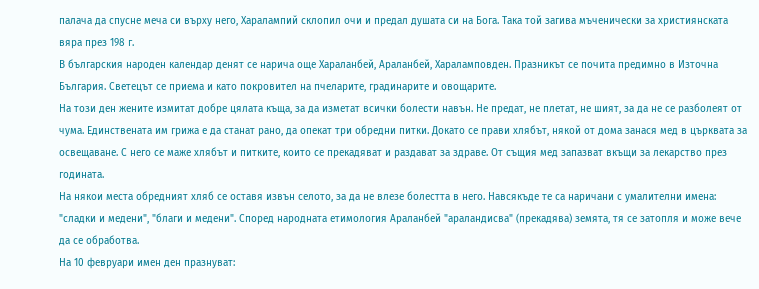палача да спусне меча си върху него, Харалампий склопил очи и предал душата си на Бога. Така той загива мъченически за християнската вяра през 198 г.
В българския народен календар денят се нарича още Хараланбей, Араланбей, Хараламповден. Празникът се почита предимно в Източна България. Светецът се приема и като покровител на пчеларите, градинарите и овощарите.
На този ден жените измитат добре цялата къща, за да изметат всички болести навън. Не предат, не плетат, не шият, за да не се разболеят от чума. Единствената им грижа е да станат рано, да опекат три обредни питки. Докато се прави хлябът, някой от дома занася мед в църквата за освещаване. С него се маже хлябът и питките, които се прекадяват и раздават за здраве. От същия мед запазват вкъщи за лекарство през годината.
На някои места обредният хляб се оставя извън селото, за да не влезе болестта в него. Навсякъде те са наричани с умалителни имена: "сладки и медени", "благи и медени". Според народната етимология Араланбей "араландисва" (прекадява) земята, тя се затопля и може вече да се обработва.
На 10 февруари имен ден празнуват: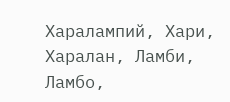Харалампий, Хари, Харалан, Ламби, Ламбо,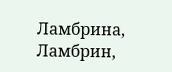Ламбрина, Ламбрин,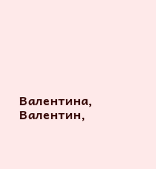Валентина, Валентин,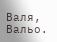Валя, Вальо.